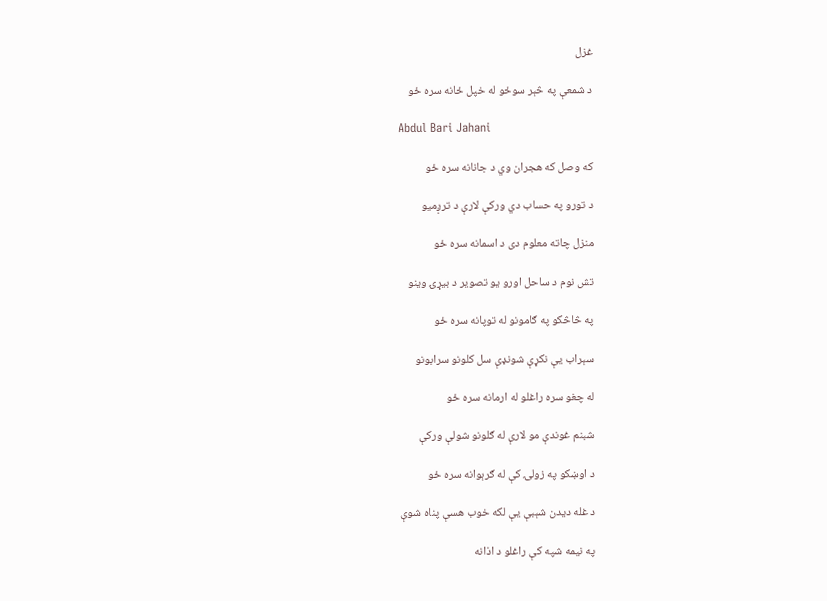غزل

د شمعې په څېر سوځو له خپل ځانه سره ځو

Abdul Bari Jahani

که وصل که هجران وي د جانانه سره ځو

د تورو په حساب دي ورکې لارې د ترږميو

منزل چاته معلوم دی د اسمانه سره ځو

تش نوم د ساحل اورو يو تصوير د بيړۍ وينو

په څاڅکو په ګامونو له توپانه سره ځو

سېراب يې نکړې شونډې سل کلونو سرابونو

له چغو سره راغلو له ارمانه سره ځو

شبنم غوندې مو لارې له ګلونو شولې ورکې

د اوښکو په زولۍ کې له ګرېوانه سره ځو

د غله ديدن شېبې يې لکه خوب هسې پناه شوې

په نيمه شپه کې راغلو د اذانه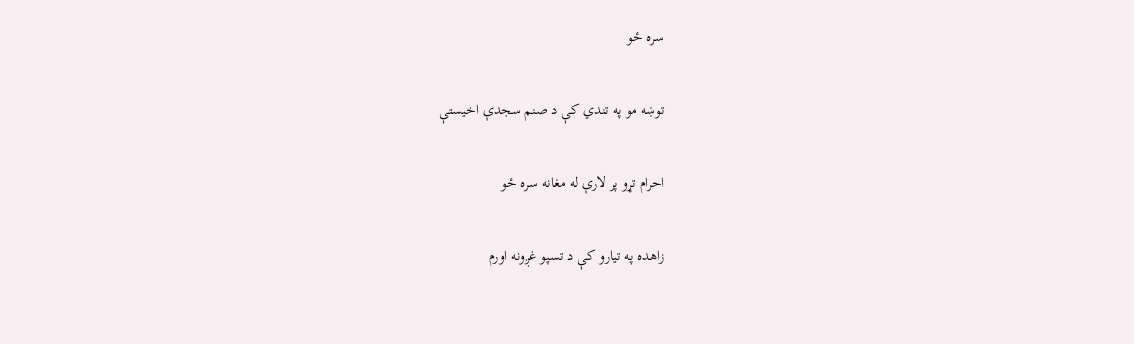سره ځو

توښه مو په تندي کې د صنم سجدې اخيستې

احرام تړو پر لارې له مغانه سره ځو

زاهده په تيارو کې د تسپو غږونه اورم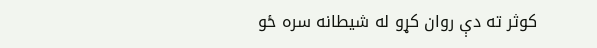کوثر ته دې روان کړو له شيطانه سره ځو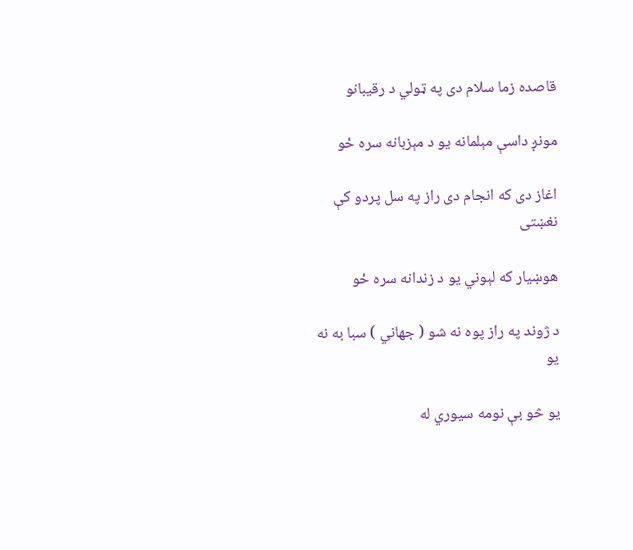قاصده زما سلام دی په ټولي د رقيبانو

مونږ داسې مېلمانه يو د مېزبانه سره ځو

اغاز دی که انجام دی راز په سل پردو کې نغښتی

هوښيار که لېوني يو د زندانه سره ځو

د ژوند په راز پوه نه شو ( جهاني ) سبا به نه يو

يو څو بې نومه سيوري له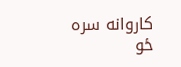کاروانه سره ځو